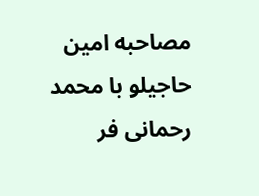مصاحبه امین حاجیلو با محمد رحمانی فر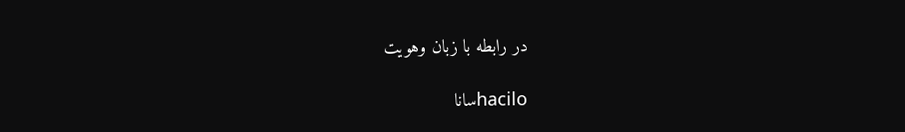در رابطه با زبان وهویت

haciloسانا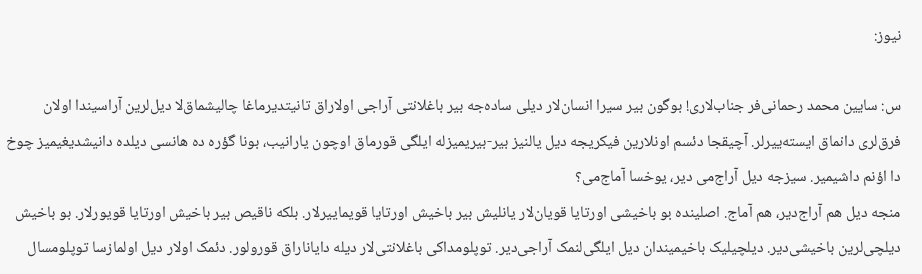نیوز:

س: سایین محمد رحمانی‌فر جناب‌لاری! بوگون بیر سیرا انسان‌لار دیلی ساده‌جه بیر باغلانتی آراجی اولاراق تانیتدیرماغا چالیشماق‌لا دیل‌لرین آراسیندا اولان فرق‌لری دانماق ایسته‌ییرلر. آچیقجا دئسم اونلارین فیکریجه دیل یالنیز بیر-بیریمیزله ایلگی قورماق اوچون یارانیب، بونا گؤره ده هانسی دیلده دانیشدیغیمیز چوخ دا اؤنم داشیمیر. سیزجه دیل آراج‌می دیر، یوخسا آماج‌می؟
منجه دیل هم آراج‌دیر، هم آماج. اصلینده بو باخیشی اورتایا قویان‌لار یانلیش بیر باخیش اورتایا قویماییرلار. بلکه ناقیص بیر باخیش اورتایا قویورلار. بو باخیش دیلچی‌لرین باخیشی‌دیر. دیلچیلیک باخیمیندان دیل ایلگی‌لنمک آراجی‌دیر. توپلومداکی باغلانتی‌لار دیله دایاناراق قورولور. دئمک اولار دیل اولمازسا توپلومسال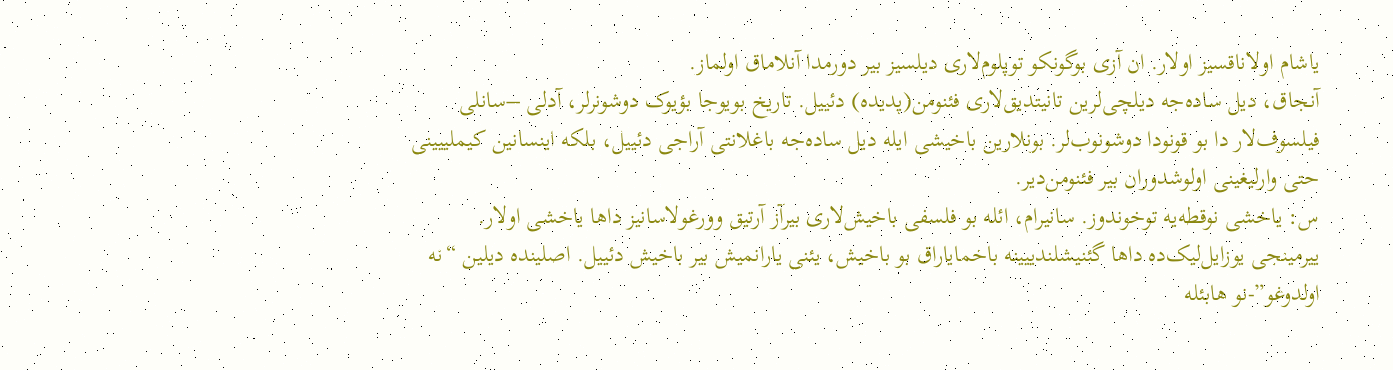یاشام اولاناقسیز اولار. ان آزی بوگونکو توپلوم‌لاری دیلسیز بیر دورمدا آنلاماق اولماز.
آنجاق، دیل ساده‌جه دیلچی‌لرین تانیتدیق‌لاری فئنومن(پدیده) دئییل. تاریخ بویوجا بؤیوک دوشونرلر، آدلی –سانلی فیلسوف‌لار دا بو قونودا دوشونوب‌لر. بونلارین باخیشی ایله دیل ساده‌جه باغلانتی آراجی دئییل، بلکه اینسانین کیملییینی حتی وارلیغینی اولوشدوران بیر فئنومن‌‍‌‌‌‌‌‌دیر.
س: یاخشی نوقطه‌یه توخوندوز. سانیرام، ائله بو فلسفی باخیش‌لاری بیرآز آرتیق وورغولاسانیز داها یاخشی اولار.
ییرمینجی یوزایل‌لیک‌ده داها گئنیشلندییینه باخمایاراق بو باخیش، یئنی یارانمیش بیر باخیش دئییل. اصلینده دیلین “نه اولدوغو”-نو هابئله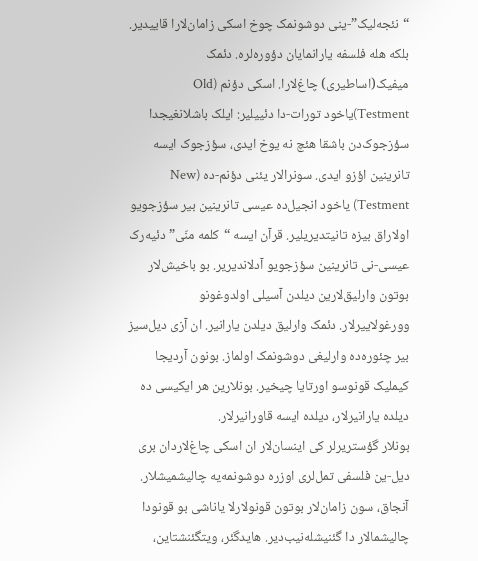“نئجه‌لیک”-ینی دوشونمک چوخ اسکی زامان‌لارا قاییدیر. بلکه هله فلسفه یارانمایان دؤوره‌لره. دئمک میفیک(اساطیری) چاغ‌لارا. اسکی دؤنم (Old Testment)یاخود تورات-دا دئییلیر: ایلک باشلانغیجدا سؤزجوک‌دن باشقا هئچ نه یوخ ایدی، سؤزجوک ایسه تانرینین اؤزو ایدی. سونرالار یئنی دؤنم-ده (New Testment) یاخود انجیل‌ده عیسی تانرینین بیر سؤزجویو اولاراق بیزه تانیتدیریلیر. قرآن ایسه “کلمه منّی” دئیه‌رک عیسی-نی تانرینین سؤزجویو آدلاندیریر. بو باخیش‌لار بوتون وارلیق‌لارین دیلدن آسیلی اولدوغونو وورغولاییرلار. دئمک وارلیق دیلدن یارانیر. ان آزی دیل‌سیز بیر چئوره‌ده وارلیغی دوشونمک اولماز. بونون آردیجا کیملیک قونوسو اورتایا چیخیر. بونلارین هر ایکیسی ده دیلده یارانیرلار، دیلده ایسه قاورانیرلار.
بونلار گؤستریرلر کی اینسان‌لار ان اسکی چاغ‌لاردان بری دیل-ین فلسفی تمل‌لری اوزره دوشونمه‌یه چالیشمیشلار. آنجاق، سون زامان‌لار بوتون قونولارلا یاناشی بو قونودا چالیشمالار دا گئنیشله‌نیب‌دیر. هایدگئر، ویتگئنشتاین،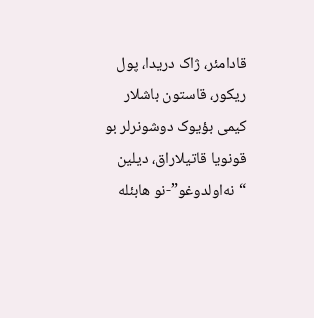قادامئر، ژاک دریدا، پول ریکور، قاستون باشلار کیمی بؤیوک دوشونرلر بو قونویا قاتیلاراق، دیلین “نه‌اولدوغو”-نو هابئله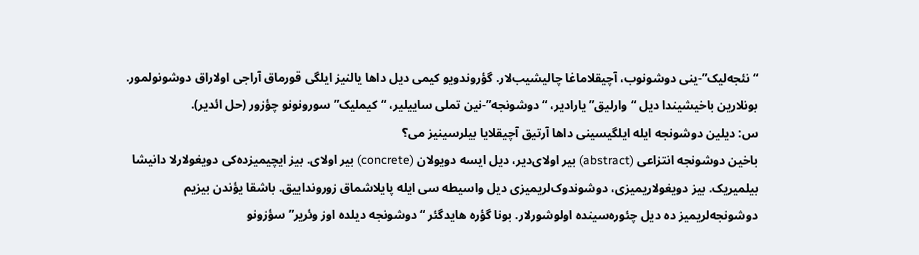“نئجه‌لیک”-ینی دوشونوب، آچیقلاماغا چالیشیب‌لار. گؤروندویو کیمی دیل داها یالنیز ایلگی قورماق آراجی اولاراق دوشونولمور. بونلارین باخیشیندا دیل “وارلیق” یارادیر، “دوشونجه”-نین تملی ساییلیر، “کیملیک” سورونونو چؤزور (حل ائدیر).
س: دیلین دوشونجه ایله ایلگیسینی داها آرتیق آچیقلایا بیلرسینیز می؟
باخین دوشونجه انتزاعی (abstract) بیر اولای‌دیر، دیل ایسه دویولان (concrete) بیر اولای. بیز ایچیمیزده‌کی دویغولارلا دانیشا بیلمیریک. بیز دویغولاریمیزی، دوشوندوک‌لریمیزی دیل واسیطه سی ایله پایلاشماق زورونداییق. باشقا یؤندن بیزیم دوشونجه‌لریمیز ده دیل چئوره‌سینده اولوشورلار. بونا گؤره هایدگئر “دوشونجه دیلده اوز وئریر” سؤزونو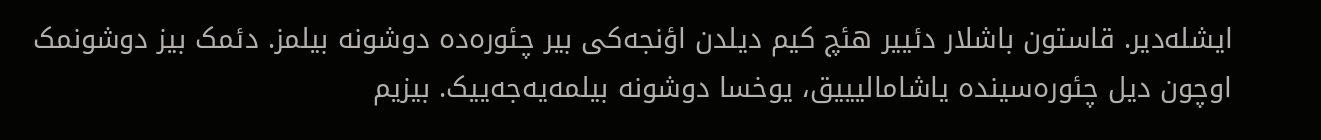ایشله‌دیر. قاستون باشلار دئییر هئچ کیم دیلدن اؤنجه‌کی بیر چئوره‌ده دوشونه بیلمز. دئمک بیز دوشونمک اوچون دیل چئوره‌سینده یاشامالیییق، یوخسا دوشونه بیلمه‌یه‌جه‌ییک. بیزیم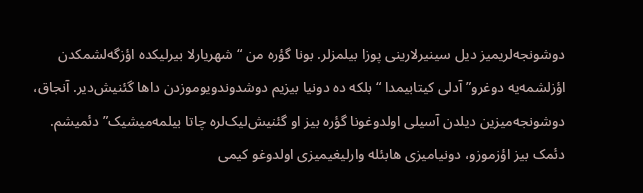دوشونجه‌لریمیز دیل سینیرلارینی پوزا بیلمزلر. بونا گؤره من “شهریارلا بیرلیکده اؤزگه‌لشمکدن اؤزلشمه‌یه دوغرو” آدلی کیتابیمدا “بلکه ده دونیا بیزیم دوشدوندویوموزدن داها گئنیش‌دیر. آنجاق، دوشونجه‌میزین دیلدن آسیلی اولدوغونا گؤره بیز او گئنیش‌لیک‌لره چاتا بیلمه‌میشیک” دئمیشم. دئمک بیز اؤزموزو، دونیامیزی هابئله وارلیغیمیزی اولدوغو کیمی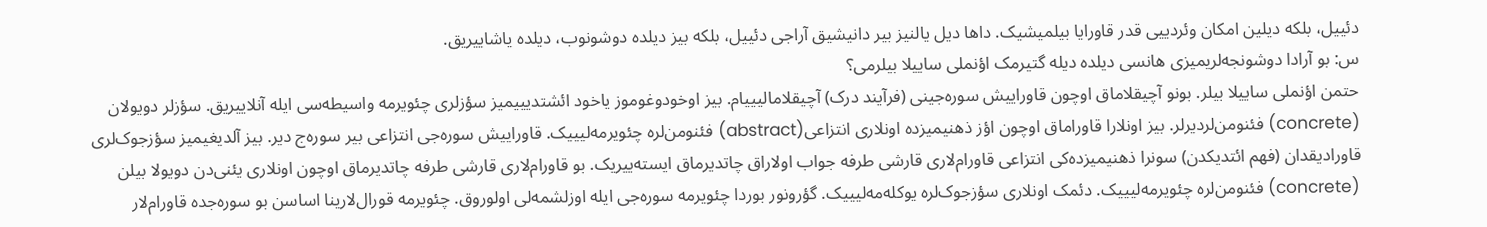دئییل، بلکه دیلین امکان وئردییی قدر قاورایا بیلمیشیک. داها دیل یالنیز بیر دانیشیق آراجی دئییل، بلکه بیز دیلده دوشونوب، دیلده یاشاییریق.
س: بو آرادا دوشونجه‌لریمیزی هانسی دیلده دیله گتیرمک اؤنملی ساییلا بیلرمی؟
حتمن اؤنملی ساییلا بیلر. بونو آچیقلاماق اوچون قاوراییش سوره‌جینی (فرآیند درک) آچیقلامالیییام. بیز اوخودوغوموز یاخود ائشتدیییمیز سؤزلری چئویرمه واسیطه‌سی ایله آنلاییریق. سؤزلر دویولان (concrete) فئنومن‌لردیرلر. بیز اونلارا قاوراماق اوچون اؤز ذهنیمیزده اونلاری انتزاعی(abstract) فئنومن‌لره چئویرمه‌لیییک. قاوراییش سوره‌جی انتزاعی بیر سوره‌ج دیر. بیز آلدیغیمیز سؤزجوک‌لری قاورادیقدان (فهم ائتدیکدن) سونرا ذهنیمیزده‌کی انتزاعی قاورام‌لاری قارشی طرفه جواب اولاراق چاتدیرماق ایسته‌ییریک. بو قاورام‌لاری قارشی طرفه چاتدیرماق اوچون اونلاری یئنی‌دن دویولا بیلن (concrete) فئنومن‌لره چئویرمه‌لیییک. دئمک اونلاری سؤزجوک‌لره یوکله‌مه‌لیییک. گؤرونور بوردا چئویرمه سوره‌جی ایله اوزلشمه‌لی اولوروق. چئویرمه قورال‌لارینا اساسن بو سوره‌جده قاورام‌لار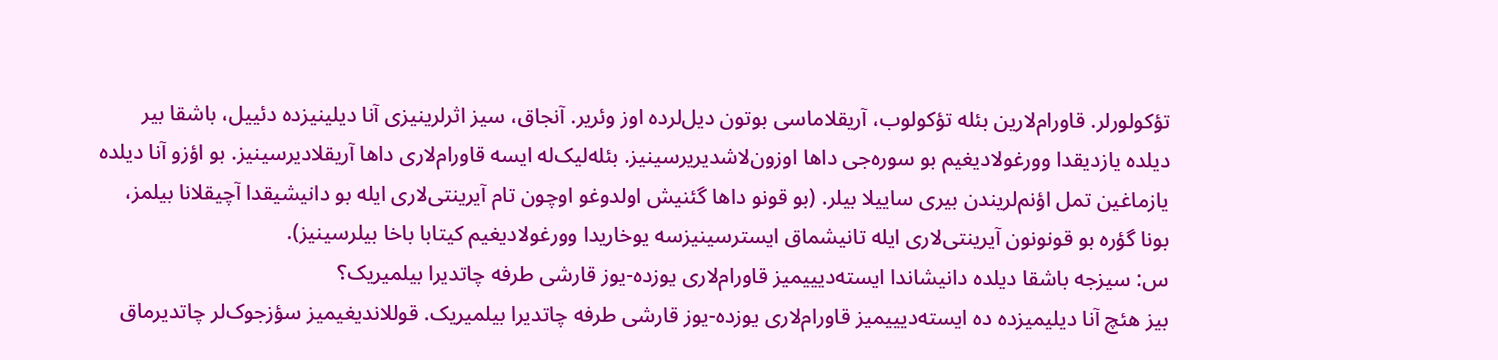تؤکولورلر. قاورام‌لارین بئله تؤکولوب، آریقلاماسی بوتون دیل‌لرده اوز وئریر. آنجاق، سیز اثرلرینیزی آنا دیلینیزده دئییل، باشقا بیر دیلده یازدیقدا وورغولادیغیم بو سوره‌جی داها اوزون‌لاشدیریرسینیز. بئله‌لیک‌له ایسه قاورام‌لاری داها آریقلادیرسینیز. بو اؤزو آنا دیلده یازماغین تمل اؤنم‌لریندن بیری ساییلا بیلر. (بو قونو داها گئنیش اولدوغو اوچون تام آیرینتی‌لاری ایله بو دانیشیقدا آچیقلانا بیلمز، بونا گؤره بو قونونون آیرینتی‌لاری ایله تانیشماق ایسترسینیزسه یوخاریدا وورغولادیغیم کیتابا باخا بیلرسینیز).
س: سیزجه باشقا دیلده دانیشاندا ایسته‌دیییمیز قاورام‌لاری یوزده-یوز قارشی طرفه چاتدیرا بیلمیریک؟
بیز هئچ آنا دیلیمیزده ده ایسته‌دیییمیز قاورام‌لاری یوزده-یوز قارشی طرفه چاتدیرا بیلمیریک. قوللاندیغیمیز سؤزجوک‌لر چاتدیرماق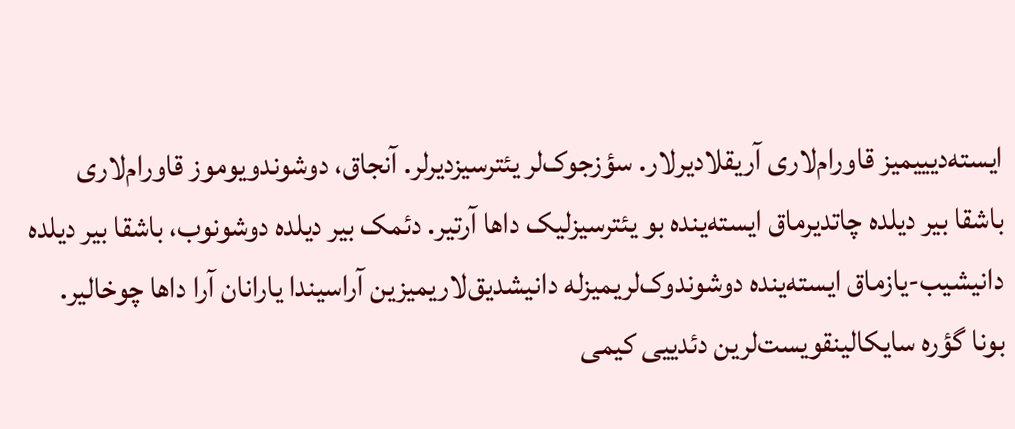ایسته‌دیییمیز قاورام‌لاری آریقلادیرلار. سؤزجوک‌لر یئترسیزدیرلر. آنجاق، دوشوندویوموز قاورام‌لاری باشقا بیر دیلده چاتدیرماق ایسته‌ینده بو یئترسیزلیک داها آرتیر. دئمک بیر دیلده دوشونوب، باشقا بیر دیلده دانیشیب-یازماق ایسته‌ینده دوشوندوک‌لریمیزله دانیشدیق‌لاریمیزین آراسیندا یارانان آرا داها چوخالیر. بونا گؤره سایکالینقویست‌لرین دئدییی کیمی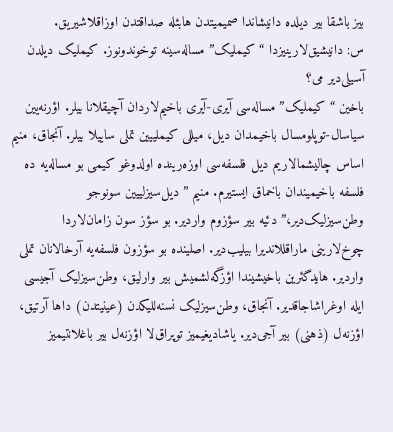بیز باشقا بیر دیلده دانیشاندا صمیمیتدن هابئله صداقتدن اوزاقلاشیریق.
س: دانیشیق‌لارینیزدا “کیملیک” مساله‌سینه توخوندونوز. کیملیک دیلدن آسیلی‌دیر می؟
باخین “کیملیک” مساله‌سی آیری-آیری باخیم‌لاردان آچیقلانا بیلر. اؤرنه‌یین سیاسال-توپلومسال باخیمدان دیل، میللی کیملییین تملی ساییلا بیلر. آنجاق، منیم اساس چالیشمالاریم دیل فلسفه‌سی اوزه‌رینده اولدوغو کیمی بو مساله‌یه ده فلسفه باخیمیندان باخماق ایستیرم. منیم ” دیل‌سیزلییین سونوجو وطن‌سیزلیک‌دیر،” دئیه بیر سؤزوم واردیر. بو سؤز سون زامان‌لاردا چوخ‌لارینی ماراقللاندیرا بیلیب‌دیر. اصلینده بو سؤزون فلسفه‌یه آرخالانان تملی واردیر. هایدگئرین باخیشیندا اؤزگه‌لشمیش بیر وارلیق، وطن‌سیزلیک آجیسی ایله اوغراشاجاقدیر. آنجاق، وطن‌سیزلیک نسنه‌للیکدن (عینیتدن) داها آرتیق، اؤزنه‌ل (ذهنی) بیر آجی‌دیر. یاشادیغیمیز توپراق‌لا اؤزنه‌ل بیر باغلانتیمیز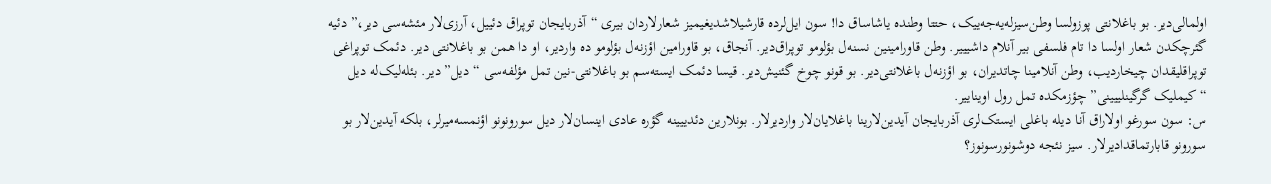اولمالی‌دیر. بو باغلانتی پوزولسا وطن‌سیزله‌یه‌جه‌ییک، حتتا وطنده یاشاساق دا! سون ایل‌لرده قارشیلاشدیغیمیز شعارلاردان بیری “آذربایجان توپراق دئییل، آرزی‌لار مئشه‌سی دیر،” دئیه گئرچکدن شعار اولسا دا تام فلسفی بیر آنلام داشیییر. وطن قاورامینین نسنه‌ل بؤلومو توپراق‌دیر. آنجاق، بو قاورامین اؤزنه‌ل بؤلومو ده واردیر، او دا همن بو باغلانتی دیر. دئمک توپراغی توپراقلیقدان چیخاردیب، وطن آنلامینا چاتدیران، بو اؤزنه‌ل باغلانتی‌دیر. بو قونو چوخ گئنیش‌دیر. قیسا دئمک ایسته‌سم بو باغلانتی-نین تمل مؤلفه‌سی “دیل” دیر. بئله‌لیک‌له دیل “کیملیک گرگینلییینی” چؤزمکده تمل رول اویناییر.
س: سون سورغو اولاراق آنا دیله باغلی ایستک‌لری آذربایجان آیدین‌لارینا باغلایان‌لار واردیرلار. بونلارین دئدییینه گؤره عادی اینسان‌لار دیل سورونونو اؤنمسه‌میرلر، بلکه آیدین‌لار بو سورونو قابارتماقدادیرلار. سیز نئجه دوشونورسونوز؟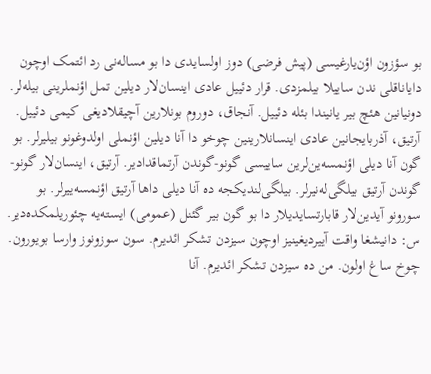بو سؤزون اؤن‌یارغیسی (پیش فرضی) دوز اولسایدی دا بو مساله‌نی رد ائتمک اوچون دایاناقلی ندن ساییلا بیلمزدی. قرار دئییل عادی اینسان‌لار دیلین تمل اؤنملرینی بیله‌لر. دونیانین هئچ بیر یانیندا بئله دئییل. آنجاق، دوروم بونلارین آچیقلادیغی کیمی دئییل. آرتیق، آذربایجانین عادی اینسانلارینین چوخو دا آنا دیلین اؤنملی اولدوغونو بیلیرلر. بو گون آنا دیلی اؤنمسه‌ین‌لرین ساییسی گونو-گوندن آرتماقدادیر. آرتیق، اینسان‌لار گونو-گوندن آرتیق بیلگی‌له‌نیرلر. بیلگی‌لندیکجه ده آنا دیلی داها آرتیق اؤنمسه‌ییرلر. بو سورونو آیدین‌لار قابارتسایدیلار دا بو گون بیر گئنل (عمومی) ایسته‌یه چئوریلمکده‌دیر.
س: دانیشغا واقت آییردیغینیز اوچون سیزدن تشکر ائدیرم. سون سوزونوز وارسا بویورون.
چوخ ساغ اولون. من ده سیزدن تشکر ائدیرم. آنا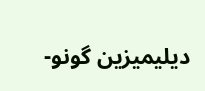دیلیمیزین گونو-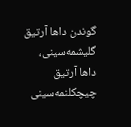گوندن داها آرتیق گلیشمه‌سینی، داها آرتیق چیچکلنمه‌سینی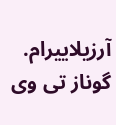آرزیلاییرام.
گوناز تی وی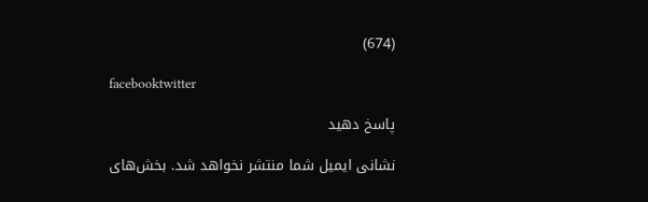(674)

facebooktwitter

پاسخ دهید

نشانی ایمیل شما منتشر نخواهد شد. بخش‌های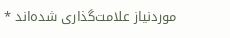موردنیاز علامت‌گذاری شده‌اند *